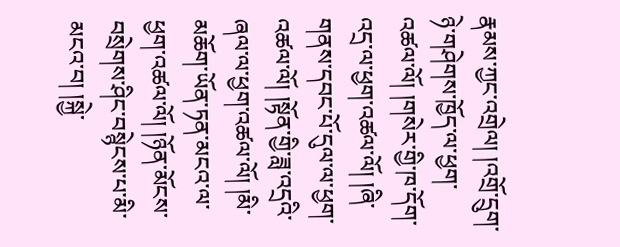རྣམས་ཀྱང་འགྲེལ། །འགྲོ་དྲུག་ཉེ་གཤེགས་ཁྱོད་ལ་ཕྱག་འཚལ་ལོ། །གསེར་གྱི་ཁ་དོག་འདྲ་ལ་ཕྱག་འཚལ་ལོ། །ཞི་གནས་དབང་པོ་དུལ་ལ་ཕྱག་འཚལ་ལོ། །སྟོན་གྱི་ཟླ་འདྲའི་ཞལ་ལ་ཕྱག་འཚལ་ལོ། །མི་མཆོག་ཡོན་ཏན་མངའ་ལ་ཕྱག་འཚལ་ལོ། །ཉོན་མོངས་བསྲེགས་ཤིང་བསྙེངས་པ་མི་མངའ་བ། །སྐྱེ་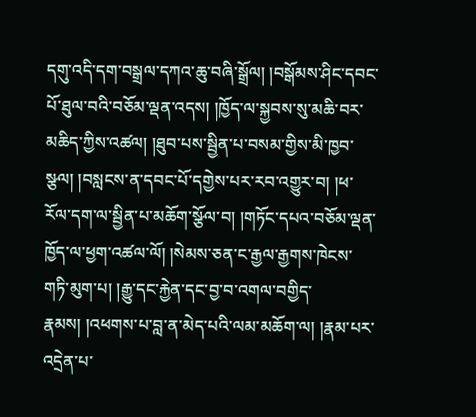དགུ་འདི་དག་བསྒྲལ་དཀའ་ཆུ་བཞི་སྒྲོལ། །བསྒོམས་ཤིང་དབང་པོ་ཐུལ་བའི་བཅོམ་ལྡན་འདས། །ཁྱོད་ལ་སྐྱབས་སུ་མཆི་བར་མཆིད་ཀྱིས་འཚལ། །ཐུབ་པས་སྦྱིན་པ་བསམ་གྱིས་མི་ཁྱབ་སྩལ། །བསླངས་ན་དབང་པོ་དགྱེས་པར་རབ་འགྱུར་བ། །ཕ་རོལ་དག་ལ་སྦྱིན་པ་མཆོག་སྩོལ་བ། །གཏོང་དཔའ་བཅོམ་ལྡན་ཁྱོད་ལ་ཕྱག་འཚལ་ལོ། །སེམས་ཅན་ང་རྒྱལ་རྒྱགས་ཁེངས་གཏི་མུག་པ། །རྒྱུ་དང་རྐྱེན་དང་བྱ་བ་འགལ་བགྱིད་རྣམས། །འཕགས་པ་བླ་ན་མེད་པའི་ལམ་མཆོག་ལ། །རྣམ་པར་འདྲེན་པ་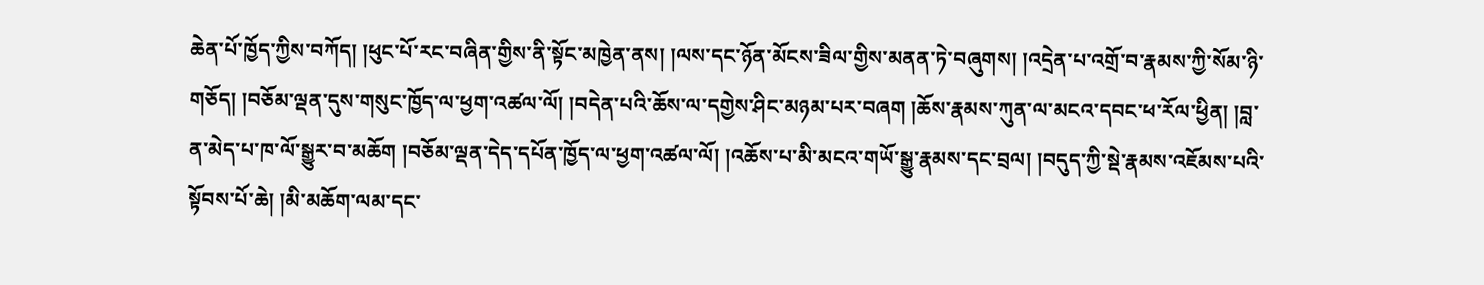ཆེན་པོ་ཁྱོད་ཀྱིས་བཀོད། །ཕུང་པོ་རང་བཞིན་གྱིས་ནི་སྟོང་མཁྱེན་ནས། །ལས་དང་ཉོན་མོངས་ཟིལ་གྱིས་མནན་ཏེ་བཞུགས། །འདྲེན་པ་འགྲོ་བ་རྣམས་ཀྱི་སོམ་ཉི་གཅོད། །བཅོམ་ལྡན་དུས་གསུང་ཁྱོད་ལ་ཕྱག་འཚལ་ལོ། །བདེན་པའི་ཆོས་ལ་དགྱེས་ཤིང་མཉམ་པར་བཞག །ཆོས་རྣམས་ཀུན་ལ་མངའ་དབང་ཕ་རོལ་ཕྱིན། །བླ་ན་མེད་པ་ཁ་ལོ་སྒྱུར་བ་མཆོག །བཅོམ་ལྡན་དེད་དཔོན་ཁྱོད་ལ་ཕྱག་འཚལ་ལོ། །འཆོས་པ་མི་མངའ་གཡོ་སྒྱུ་རྣམས་དང་བྲལ། །བདུད་ཀྱི་སྡེ་རྣམས་འཇོམས་པའི་སྟོབས་པོ་ཆེ། །མི་མཆོག་ལམ་དང་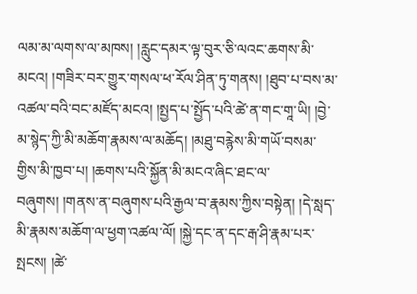ལམ་མ་ལགས་ལ་མཁས། །རླུང་དམར་ལྟ་བུར་ཅི་ལའང་ཆགས་མི་མངའ། །གཟིར་བར་གྱུར་གསལ་ཕ་རོལ་ཤིན་ཏུ་གནས། །ཐུབ་པ་བས་མ་འཚལ་བའི་བང་མཛོད་མངའ། །སྤྱད་པ་སྤྱོད་པའི་ཚེ་ན་གང་གཱ་ཡི། །བྱེ་མ་སྙེད་ཀྱི་མི་མཆོག་རྣམས་ལ་མཆོད། །མཐུ་བརྙེས་མི་གཡོ་བསམ་གྱིས་མི་ཁྱབ་པ། །ཆགས་པའི་སྐྱོན་མི་མངའ་ཞིང་ཐང་ལ་བཞུགས། །གནས་ན་བཞུགས་པའི་རྒྱལ་བ་རྣམས་ཀྱིས་བསྟེན། །དེ་སླད་མི་རྣམས་མཆོག་ལ་ཕྱག་འཚལ་ལོ། །སྐྱེ་དང་ན་དང་རྒ་ཤི་རྣམ་པར་སྤངས། །ཚེ་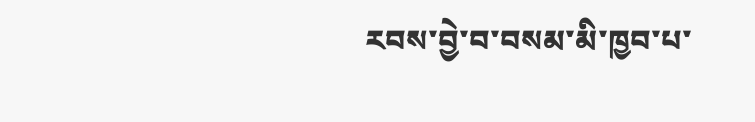རབས་བྱེ་བ་བསམ་མི་ཁྱབ་པ་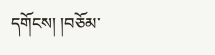དགོངས། །བཅོམ་